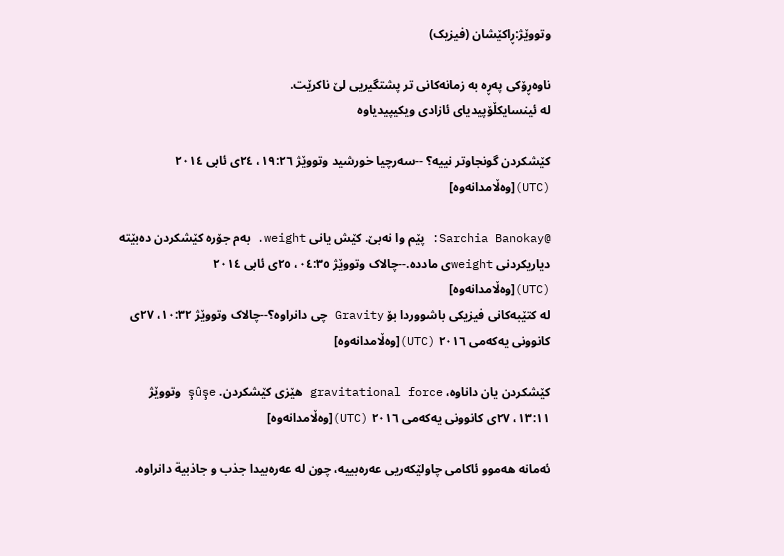وتووێژ:ڕاکێشان (فیزیک)

ناوەڕۆکی پەڕە بە زمانەکانی تر پشتگیریی لێ ناکرێت.
لە ئینسایکڵۆپیدیای ئازادی ویکیپیدیاوە

کێشکردن گونجاوتر نییە؟ --سەرچیا خورشید وتووێژ ١٩:٢٦، ٢٤ی ئابی ٢٠١٤ (UTC)[وەڵامدانەوە]

@Sarchia Banokay: پێم وا نەبێ. کێش یانی weight. بەم جۆرە کێشکردن دەبێتە دیاریکردنی weightی ماددە.--چالاک وتووێژ ٠٤:٣٥، ٢٥ی ئابی ٢٠١٤ (UTC)[وەڵامدانەوە]
لە کتێبەکانی فیزیکی باشووردا بۆ Gravity چی دانراوە؟--چالاک وتووێژ ١٠:٣٢، ٢٧ی کانوونی یەکەمی ٢٠١٦ (UTC)[وەڵامدانەوە]

کێشکردن یان داناوە، gravitational force هێزی کێشکردن. şûşe وتووێژ ١٣:١١، ٢٧ی کانوونی یەکەمی ٢٠١٦ (UTC)[وەڵامدانەوە]

ئەمانە ھەموو ئاکامی چاولێکەریی عەرەبییە، چون لە عەرەبیدا جذب و جاذبية دانراوە.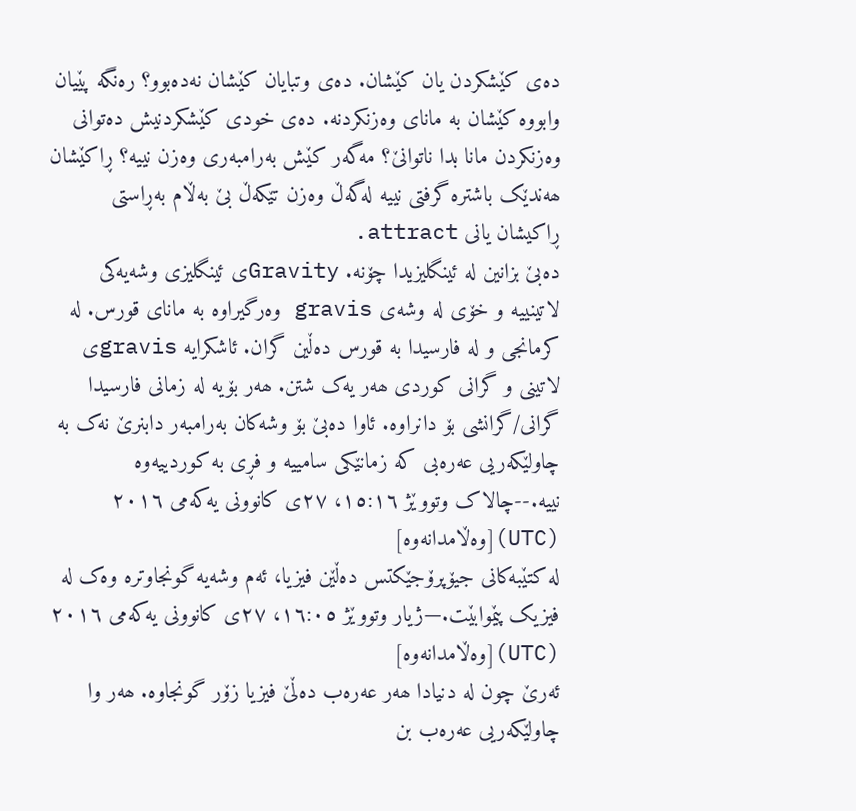دەی کێشکردن یان کێشان. دەی وتبایان کێشان نەدەبوو؟ رەنگە پێیان وابووە کێشان بە مانای وەزنکردنە. دەی خودی کێشکردنیش دەتوانی وەزنکردن مانا بدا ناتوانێ؟ مەگەر کێش بەرامبەری وەزن نییە؟ ڕاکێشان ھەندێک باشترە گرفتی نییە لەگەڵ وەزن تێکەڵ بێ بەڵام بەڕاستی ڕاکیشان یانی attract.
دەبێ بزانین لە ئینگلیزیدا چۆنە. Gravityی ئینگلیزی وشەیەکی لاتینییە و خۆی لە وشەی gravis وەرگیراوە بە مانای قورس. لە کرمانجی و لە فارسیدا بە قورس دەڵین گران. ئاشکرایە gravisی لاتینی و گرانی کوردی ھەر یەک شتن. ھەر بۆیە لە زمانی فارسیدا گرانی/گرانشی بۆ دانراوە. ئاوا دەبێ بۆ وشەکان بەرامبەر دابنرێ نەک بە چاولێکەریی عەرەبی کە زمانێکی سامییە و فڕی بە کوردییەوە نییە.--چالاک وتووێژ ١٥:١٦، ٢٧ی کانوونی یەکەمی ٢٠١٦ (UTC)[وەڵامدانەوە]
لە کتێبەکانی جیۆپرۆجێکتس دەڵێن فیزیا، ئەم وشەیە گونجاوترە وەک لە فیزیک پێموابێت.—ژیار وتووێژ ١٦:٠٥، ٢٧ی کانوونی یەکەمی ٢٠١٦ (UTC)[وەڵامدانەوە]
ئەرێ چون لە دنیادا ھەر عەرەب دەڵێ فیزیا زۆر گونجاوە. ھەر وا چاولێکەریی عەرەب بن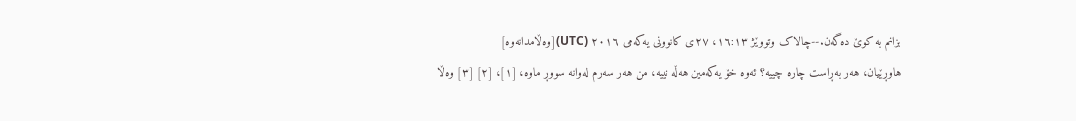بزانم بە کوێ دەگەن.--چالاک وتووێژ ١٦:١٣، ٢٧ی کانوونی یەکەمی ٢٠١٦ (UTC)[وەڵامدانەوە]
هاوڕێیان، هەر بەڕاست چارە چییە؟ ئەوە خۆ یەکەمین هەڵە نییە، من هەر سەرم لەوانە سووڕ ماوە، [١]، [٢] [٣] وەڵا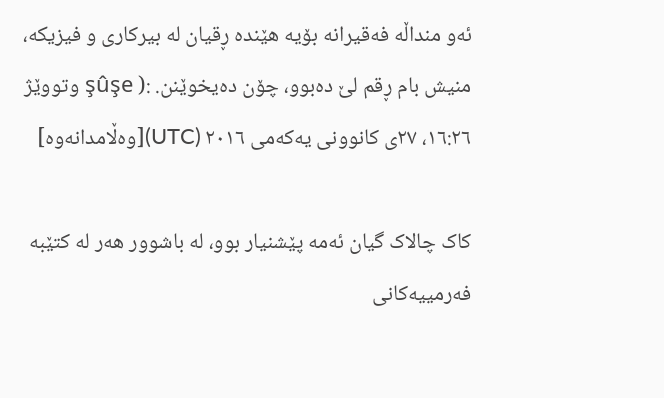ئەو منداڵە فەقیرانە بۆیە هێندە ڕقیان لە بیرکاری و فیزیکە، منیش بام ڕقم لێ دەبوو، چۆن دەیخوێنن. :( şûşe وتووێژ ١٦:٢٦، ٢٧ی کانوونی یەکەمی ٢٠١٦ (UTC)[وەڵامدانەوە]

کاک چالاک گیان ئەمە پێشنیار بوو، لە باشوور ھەر لە کتێبە فەرمییەکانی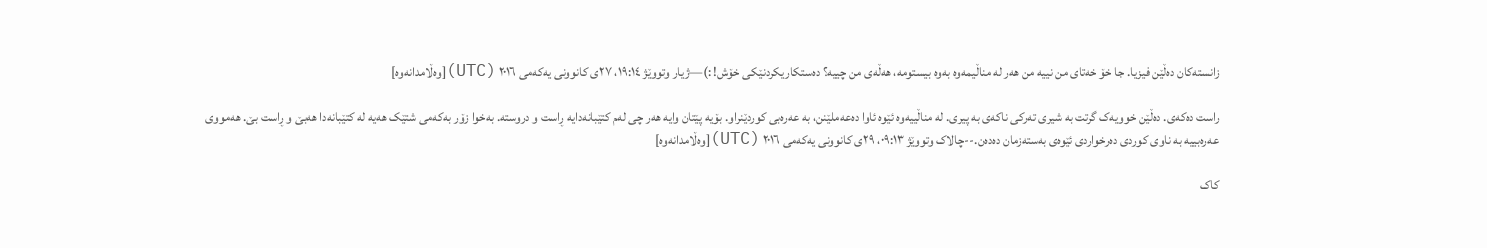زانستەکان دەڵێن فیزیا. جا خۆ خەتای من نییە من ھەر لە مناڵیمەوە بەوە بیستومە، ھەڵەی من چییە؟ دەستکاریکردنێکی خۆش! :)—ژیار وتووێژ ١٩:١٤، ٢٧ی کانوونی یەکەمی ٢٠١٦ (UTC)[وەڵامدانەوە]

راست دەکەی. دەڵێن خوویەک گرتت بە شیری تەرکی ناکەی بە پیری. لە مناڵییەوە ئێوە ئاوا دەعەملێنن، بە عەرەبی کوردێنراو. بۆیە پێتان وایە ھەر چی لەم کتێبانەدایە ڕاست و دروستە. بەخوا زۆر بەکەمی شتێک ھەیە لە کتێبانەدا ھەبێ و ڕاست بێ. ھەمووی عەرەبییە بە ناوی کوردی دەرخواردی ئێوەی بەستەزمان دەدەن.--چالاک وتووێژ ٠٩:١٣، ٢٩ی کانوونی یەکەمی ٢٠١٦ (UTC)[وەڵامدانەوە]

کاک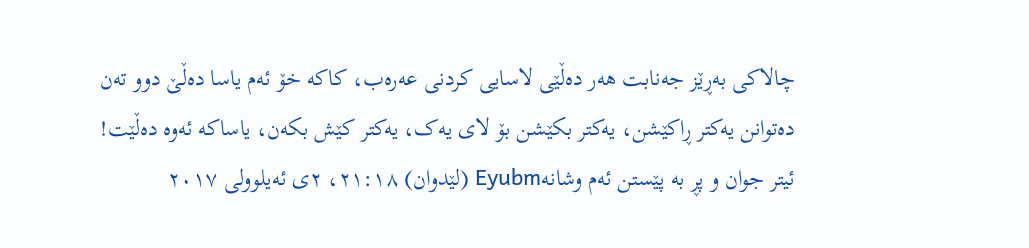چالاکی بەڕێز جەنابت هەر دەڵێی لاسایی کردنی عەرەب، کاکە خۆ ئەم یاسا دەڵێ دوو تەن دەتوانن یەکتر ڕاکێشن، یەکتر بکێشن بۆ لای یەک، یەکتر کێش بکەن، یاساکە ئەوە دەڵێت! ئیتر جوان و پڕ بە پێستن ئەم وشانەEyubm (لێدوان) ٢١:١٨، ٢ی ئەیلوولی ٢٠١٧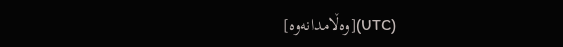(UTC)[وەڵامدانەوە]